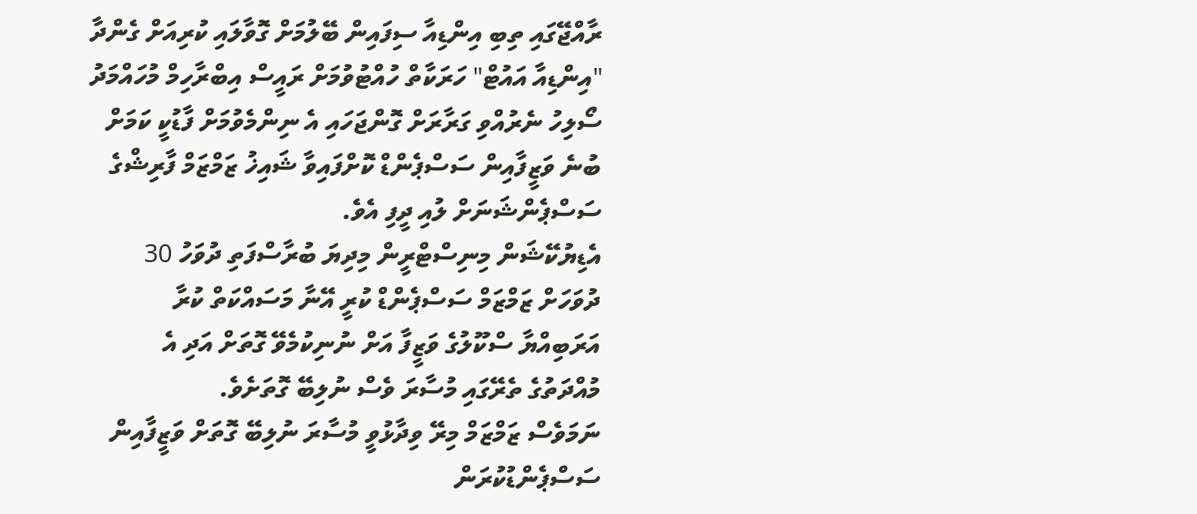ރާއްޖޭގައި ތިބި އިންޑިއާ ސިފައިން ބޭލުމަށް ގޮވާލައި ކުރިއަށް ގެންދާ "އިންޑިއާ އައުޓް" ހަރަކާތް ހުއްޓުވުމަށް ރައީސް އިބްރާހިމް މުހައްމަދު ސޯލިހު ނެރުއްވި ގަރާރަށް ގޮންޖަހައި އެ ނިންމެވުމަށް ފާޑުކީ ކަމަށް ބުނެ ވަޒީފާއިން ސަސްޕެންޑް ކޮށްފައިވާ ޝައިޚު ޒަމްޒަމް ފާރިޝްގެ ސަސްޕެންޝަނަށް ލުއި ދީފި އެވެ.
އެޑިޔުކޭޝަން މިނިސްޓްރީން މިދިޔަ ބުރާސްފަތި ދުވަހު 30 ދުވަހަށް ޒަމްޒަމް ސަސްޕެންޑް ކުރީ އޭނާ މަސައްކަތް ކުރާ އަރަބިއްޔާ ސްކޫލުގެ ވަޒީފާ އަށް ނުނިކުމެވޭ ގޮތަށް އަދި އެ މުއްދަތުގެ ތެރޭގައި މުސާރަ ވެސް ނުލިބޭ ގޮތަށެވެ.
ނަމަވެސް ޒަމްޒަމް މިރޭ ވިދާޅުވީ މުސާރަ ނުލިބޭ ގޮތަށް ވަޒީފާއިން ސަސްޕެންޑުކުރަން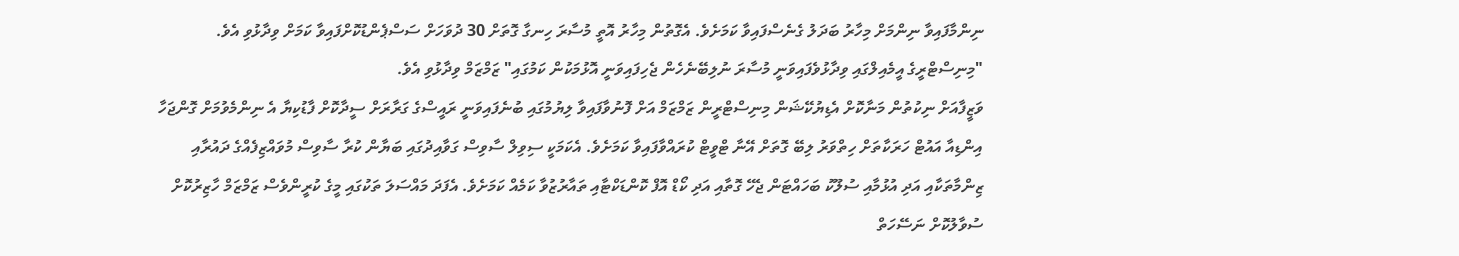ނިންމާފައިވާ ނިންމަށް މިހާރު ބަދަލު ގެނެސްފައިވާ ކަމަށެވެ. އެގޮތުން މިހާރު އޮތީ މުސާރަ ހިނގާ ގޮތަށް 30 ދުވަހަށް ސަސްޕެންޑުކޮށްފައިވާ ކަމަށް ވިދާޅުވި އެވެ.
"މިނިސްޓްރީގެ އީމެއިލްގައި ވިދާޅުވެފައިވަނީ މުސާރަ ނުލިބޭނެހެން ޖެހިފައިވަނީ އޮޅުމަކުން ކަމުގައި" ޒަމްޒަމް ވިދާޅުވި އެވެ.
ވަޒީފާއަށް ނިކުތުން މަނާކޮށް އެޑިޔުކޭޝަން މިނިސްޓްރީން ޒަމްޒަމް އަށް ފޮނުވާފައިވާ ލިޔުމުގައި ބުނެފައިވަނީ ރައީސްގެ ގަރާރަށް ސީދާކޮށް ފާޑުކިޔާ އެ ނިންމެވުމަށް ގޮންޖަހާ އިންޑިއާ އައުޓް ހަރަކާތަށް ހިތްވަރު ލިބޭ ގޮތަށް އޭނާ ޓްވީޓް ކުރައްވާފައިވާ ކަމަށެވެ. އެކަމަކީ ސިވިލް ސާވިސް ގަވާއިދުގައި ބަޔާން ކުރާ ސާވިސް މުވައްޒިފެއްގެ ދައުރާއި ޒިންމާތަކާއި އަދި އުޅުމާއި ސުލޫކު ބަހައްޓަން ޖެހޭ ގޮތާއި އަދި ކޯޑް އޮފް ކޮންޑަކްޓާއި ތައާރުޒުވާ ކަމެއް ކަމަށެވެ. އެފަދަ މައްސަލަ ތަކުގައި މީގެ ކުރީންވެސް ޒަމްޒަމް ހާޒިރުކޮށް ސުވާލުކޮށް ނަސޭހަތް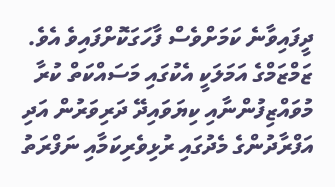ދީފައިވާނެ ކަމަށްވެސް ފާހަގަކޮށްފައިވެ އެވެ.
ޒަމްޒަމްގެ އަމަލަކީ އެކުގައި މަސައްކަތް ކުރާ މުވައްޒިފުންނާއި ކިޔަވައިދޭ ދަރިވަރުން އަދި އަފްރާދުންގެ މެދުގައި ރުޅިވެރިކަމާއި ނަފްރަތު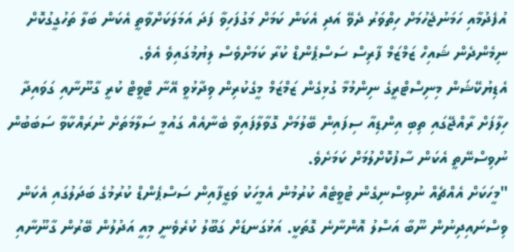އުފެދުމާއި ހަމަނުޖެހުމަށް ހިތްވަރު ދެވޭ އަދި އެކަން ކަމަށް މަގުފަހިވާ ފަދަ އަމަލަކަށްވާތީ އެކަން ބަލާ ތަހުގީގުކޮށް ނިމެންދެން ޝައިހް ޒަމްޒަމް ފާރިސް ސަސްޕެންޑް ކުރާ ކަމަށްވެސް ލިޔުމުގައިވެ އެވެ.
އެޑިޔުކޭޝަން މިނިސްޓްރީގެ ނިންމުމާ ގުޅިގެން ޒަމްޒަމް މީގެކުރިން ވިދާޅުވީ އޭނާ ޓްވީޓް ކުރީ ގާނޫނާއި ގަވައިދާ ހިލާފަށް ރާއްޖޭގައި ތިބި އިންޑިއާ ސިފައިން ބޭލުމަށް ގޮވާލާފައިވާ ބެނާއެއް ގައުމީ ސަލާމަތަށް ނުރައްކާވާ ސަބަބުން ނުވިސްނޭތީ އެކަން ސާފުކޮށްލުމަށް ކަމަށެވެ.
"މީހަކަށް އެއްޗެއް ނުވިސްނިގެން ޓުވީޓެއް ކުރުމުން އެމީހަކު ވަޒީފާއިން ސަސްޕެންޑް ކުރުމުގެ ބަދަލުގައި އެކަން ވިސްނައިދިނުން ނޫބާ އަސްލު އޮންނާނެ ގޮތަކީ. އަޅުގަނޑަށް ގަބޫލު ކުރެވެނީ މިއީ އަދުލުން ބޭރުން ގާނޫނާއި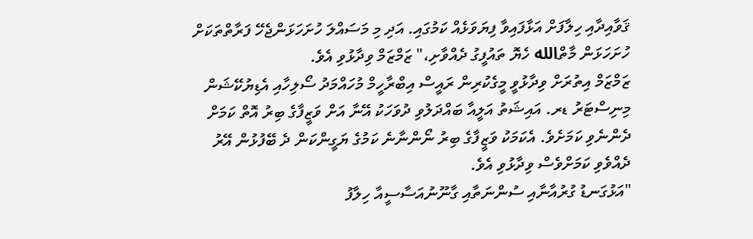ޤަވާއިދާއި ހިލާފަށް އަޅާފައިވާ ފިޔަވަޅެއް ކަމުގައި. އަދި މި މަސައްލަ ހުށަހަޅަންޖެހޭ ފަރާތްތަކަށް ހުށަހަޅަން މާތްالله ހެޔޮ ތައުފީގު ދެއްވާށި،" ޒަމްޒަމް ވިދާޅުވި އެވެ.
ޒަމްޒަމް އިތުރަށް ވިދާޅުވީ މީގެކުރިން ރައީސް އިބްރާހީމް މުހައްމަދު ސޯލިހާއި އެޑިޔުކޭޝަން މިނިސްޓަރު ޑރ. އައިޝަތު އަލީއާ ބައްދަލުވި ދުވަހަކު އޭނާ އަށް ވަޒީފާގެ ބިރު އޮތް ކަމަށް ދެންނެވި ކަމަށެވެ. އެކަމަކު ވަޒީފާގެ ބިރު ނޯންނާނެ ކަމުގެ ޔަގީންކަން ދެ ބޭފުޅުން އޭރު ދެއްވެވި ކަމަށްވެސް ވިދާޅުވި އެވެ.
"އަޅުގަނޑު ގުރުއާނާއި ސުންނަތާއި ގާނޫނުއަސާސީއާ ހިލާފު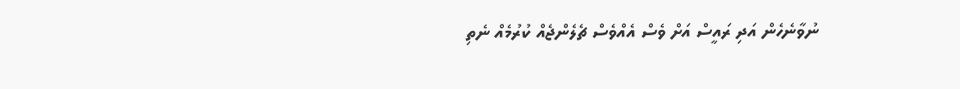ނުވާނެހެން އަދި ރައީސް އަށް ވެސް އެއްވެސް ޗެލެންޖެއް ކުރުމެއް ނެތި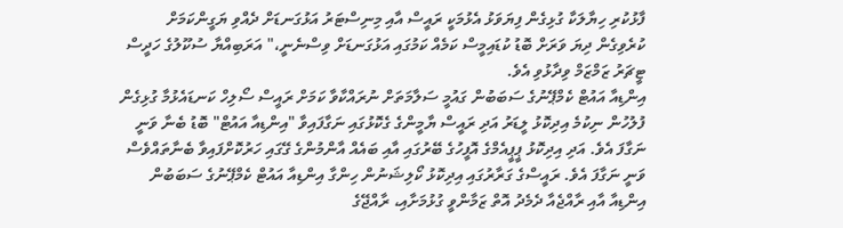ފާޅުކުރި ހިޔާލަކާ ގުޅިގެން ފިޔަވަޅު އެޅުމަކީ ރައީސް އާއި މިނިސްޓަރު އަޅުގަނޑަށް ދެއްވި ޔަގީންކަމަށް ކުރެވިގެން ދިޔަ ވަރަށް ބޮޑު ކުޑައިމީސް ކަމެއް ކަމުގައި އަޅުގަނޑަށް ވިސްނެނީ،" އަރަބިއްޔާ ސުކޫލުގެ ހަދީސް ޓީޗަރު ޒަމްޒަމް ވިދާޅުވި އެވެ.
އިންޑިއާ އައުޓް ކެމްޕޭނުގެ ސަބަބުން ގައުމީ ސަލާމަތަށް ނުރައްކާވާ ކަމަށް ރައީސް ސޯލިހް ކަނޑައެޅުމާ ގުޅިގެން ފުލުހުން ނިކުމެ އިދިކޮޅު ލީޑަރު އަދި ރައީސް ޔާމީންގެ ގެކޮޅުގައި ނަގާފައިވާ "އިންޑިއާ އައުޓް" ބޮޑު ބެނާ ވަނީ ނަގާފަ އެވެ. އަދި އިދިކޮޅު ޕީޕީއެމްގެ އޮފީހުގެ ބޭރުގައި އާއި ބައެއް އާންމުންގެ ގޭގައި ހަރުކޮށްފައިވާ ބެނާތައްވެސް ވަނީ ނަގާފަ އެވެ. ރައީސްގެ ގަރާރުގައި އިދިކޮޅު ކޯލިޝަނުން ހިންގާ އިންޑިއާ އައުޓް ކެމްޕޭނުގެ ސަބަބުން އިންޑިއާ އާއި ރާއްޖެއާ ދެމެދު އޮތް ޒަމާންވީ ގުޅުމަށާއި، ރާއްޖޭގެ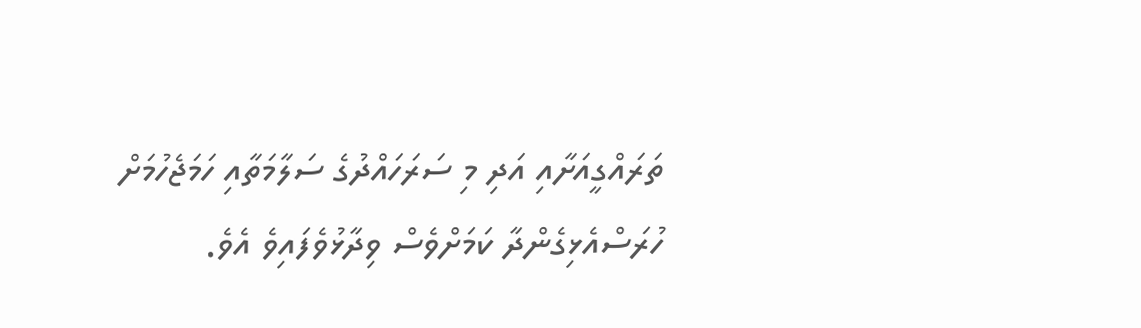ތަރައްގީއަށާއި އަދި މި ސަރަހައްދުގެ ސަލާމަތާއި ހަމަޖެހުމަށް ހުރަސްއެޅިގެންދާ ކަމަށްވެސް ވިދާޅުވެފައިވެ އެވެ.